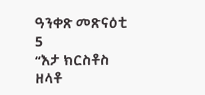ዓንቀጽ መጽናዕቲ 5
“እታ ክርስቶስ ዘላቶ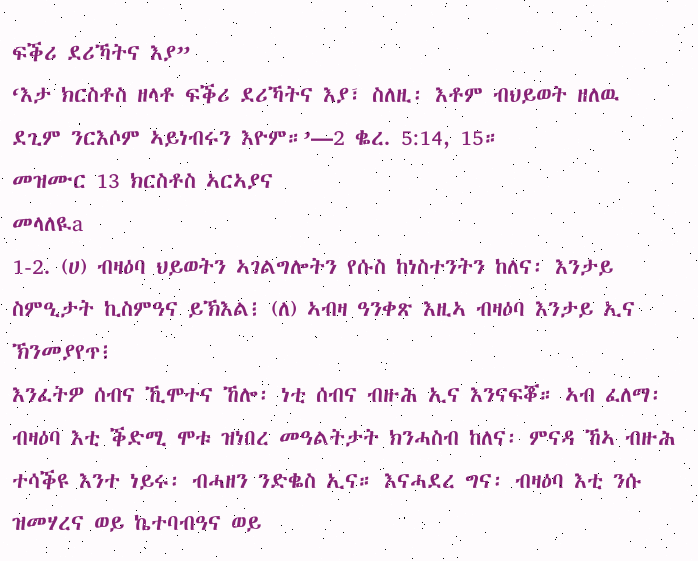ፍቕሪ ደሪኻትና እያ”
‘እታ ክርስቶስ ዘላቶ ፍቕሪ ደሪኻትና እያ፣ ስለዚ፡ እቶም ብህይወት ዘለዉ ደጊም ንርእሶም ኣይነብሩን እዮም።’—2 ቈረ. 5:14, 15።
መዝሙር 13 ክርስቶስ ኣርኣያና
መላለዪa
1-2. (ሀ) ብዛዕባ ህይወትን ኣገልግሎትን የሱስ ከነስተንትን ከለና፡ እንታይ ስምዒታት ኪስምዓና ይኽእል፧ (ለ) ኣብዛ ዓንቀጽ እዚኣ ብዛዕባ እንታይ ኢና ኽንመያየጥ፧
እንፈትዎ ሰብና ኺሞተና ኸሎ፡ ነቲ ሰብና ብዙሕ ኢና እንናፍቖ። ኣብ ፈለማ፡ ብዛዕባ እቲ ቕድሚ ሞቱ ዝነበረ መዓልትታት ክንሓስብ ከለና፡ ምናዳ ኸኣ ብዙሕ ተሳቕዩ እንተ ነይሩ፡ ብሓዘን ንድቈስ ኢና። እናሓደረ ግና፡ ብዛዕባ እቲ ንሱ ዝመሃረና ወይ ኬተባብዓና ወይ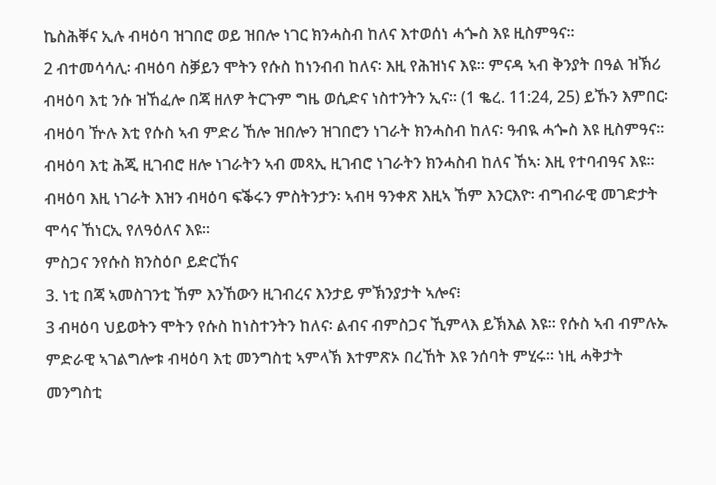ኬስሕቐና ኢሉ ብዛዕባ ዝገበሮ ወይ ዝበሎ ነገር ክንሓስብ ከለና እተወሰነ ሓጐስ እዩ ዚስምዓና።
2 ብተመሳሳሊ፡ ብዛዕባ ስቓይን ሞትን የሱስ ከነንብብ ከለና፡ እዚ የሕዝነና እዩ። ምናዳ ኣብ ቅንያት በዓል ዝኽሪ ብዛዕባ እቲ ንሱ ዝኸፈሎ በጃ ዘለዎ ትርጉም ግዜ ወሲድና ነስተንትን ኢና። (1 ቈረ. 11:24, 25) ይኹን እምበር፡ ብዛዕባ ዅሉ እቲ የሱስ ኣብ ምድሪ ኸሎ ዝበሎን ዝገበሮን ነገራት ክንሓስብ ከለና፡ ዓብዪ ሓጐስ እዩ ዚስምዓና። ብዛዕባ እቲ ሕጂ ዚገብሮ ዘሎ ነገራትን ኣብ መጻኢ ዚገብሮ ነገራትን ክንሓስብ ከለና ኸኣ፡ እዚ የተባብዓና እዩ። ብዛዕባ እዚ ነገራት እዝን ብዛዕባ ፍቕሩን ምስትንታን፡ ኣብዛ ዓንቀጽ እዚኣ ኸም እንርእዮ፡ ብግብራዊ መገድታት ሞሳና ኸነርኢ የለዓዕለና እዩ።
ምስጋና ንየሱስ ክንስዕቦ ይድርኸና
3. ነቲ በጃ ኣመስገንቲ ኸም እንኸውን ዚገብረና እንታይ ምኽንያታት ኣሎና፧
3 ብዛዕባ ህይወትን ሞትን የሱስ ከነስተንትን ከለና፡ ልብና ብምስጋና ኺምላእ ይኽእል እዩ። የሱስ ኣብ ብምሉኡ ምድራዊ ኣገልግሎቱ ብዛዕባ እቲ መንግስቲ ኣምላኽ እተምጽኦ በረኸት እዩ ንሰባት ምሂሩ። ነዚ ሓቅታት መንግስቲ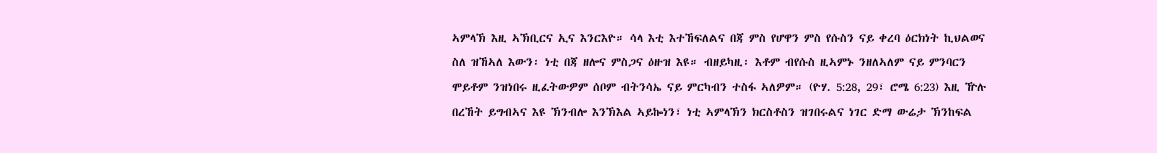ኣምላኽ እዚ ኣኽቢርና ኢና እንርእዮ። ሳላ እቲ እተኸፍለልና በጃ ምስ የሆዋን ምስ የሱስን ናይ ቀረባ ዕርክነት ኪህልወና ስለ ዝኸኣለ እውን፡ ነቲ በጃ ዘሎና ምስጋና ዕዙዝ እዩ። ብዘይካዚ፡ እቶም ብየሱስ ዚኣምኑ ንዘለኣለም ናይ ምንባርን ሞይቶም ንዝነበሩ ዚፈትውዎም ሰቦም ብትንሳኤ ናይ ምርካብን ተስፋ ኣለዎም። (ዮሃ. 5:28, 29፣ ሮሜ 6:23) እዚ ዅሉ በረኸት ይግብኣና እዩ ኽንብሎ እንኽእል ኣይኰነን፣ ነቲ ኣምላኽን ክርስቶስን ዝገበሩልና ነገር ድማ ውሬታ ኽንከፍል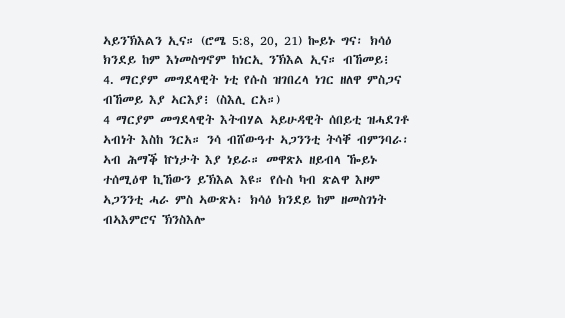ኣይንኽእልን ኢና። (ሮሜ 5:8, 20, 21) ኰይኑ ግና፡ ክሳዕ ክንደይ ከም እነመስግኖም ከነርኢ ንኽእል ኢና። ብኸመይ፧
4. ማርያም መግደላዊት ነቲ የሱስ ዝገበረላ ነገር ዘለዋ ምስጋና ብኸመይ እያ ኣርእያ፧ (ስእሊ ርአ።)
4 ማርያም መግደላዊት እትብሃል ኣይሁዳዊት ሰበይቲ ዝሓደገቶ ኣብነት እስከ ንርአ። ንሳ ብሸውዓተ ኣጋንንቲ ትሳቐ ብምንባራ፡ ኣብ ሕማቕ ኵነታት እያ ነይራ። መዋጽኦ ዘይብላ ዀይኑ ተሰሚዕዋ ኪኸውን ይኽእል እዩ። የሱስ ካብ ጽልዋ እዞም ኣጋንንቲ ሓራ ምስ ኣውጽኣ፡ ክሳዕ ክንደይ ከም ዘመስገነት ብኣእምሮና ኽንስእሎ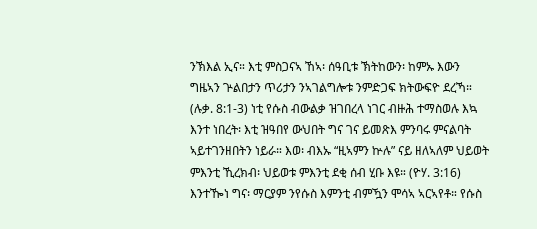ንኽእል ኢና። እቲ ምስጋናኣ ኸኣ፡ ሰዓቢቱ ኽትከውን፡ ከምኡ እውን ግዜኣን ጕልበታን ጥሪታን ንኣገልግሎቱ ንምድጋፍ ክትውፍዮ ደረኻ። (ሉቃ. 8:1-3) ነቲ የሱስ ብውልቃ ዝገበረላ ነገር ብዙሕ ተማስወሉ እኳ እንተ ነበረት፡ እቲ ዝዓበየ ውህበት ግና ገና ይመጽእ ምንባሩ ምናልባት ኣይተገንዘበትን ነይራ። እወ፡ ብእኡ “ዚኣምን ኵሉ” ናይ ዘለኣለም ህይወት ምእንቲ ኺረክብ፡ ህይወቱ ምእንቲ ደቂ ሰብ ሂቡ እዩ። (ዮሃ. 3:16) እንተዀነ ግና፡ ማርያም ንየሱስ እምንቲ ብምዃን ሞሳኣ ኣርኣየቶ። የሱስ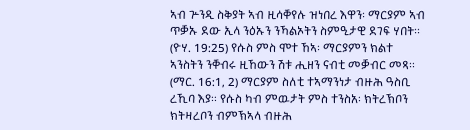ኣብ ጕንዲ ስቅያት ኣብ ዚሳቐየሉ ዝነበረ እዋን፡ ማርያም ኣብ ጥቓኡ ደው ኢላ ንዕኡን ንኻልኦትን ስምዒታዊ ደገፍ ሃበት። (ዮሃ. 19:25) የሱስ ምስ ሞተ ኸኣ፡ ማርያምን ክልተ ኣንስትን ንቐብሩ ዚኸውን ሽቱ ሒዘን ናብቲ መቓብር መጻ። (ማር. 16:1, 2) ማርያም ስለቲ ተኣማንነታ ብዙሕ ዓስቢ ረኺባ እያ። የሱስ ካብ ምዉታት ምስ ተንስአ፡ ክትረኽቦን ክትዛረቦን ብምኽኣላ ብዙሕ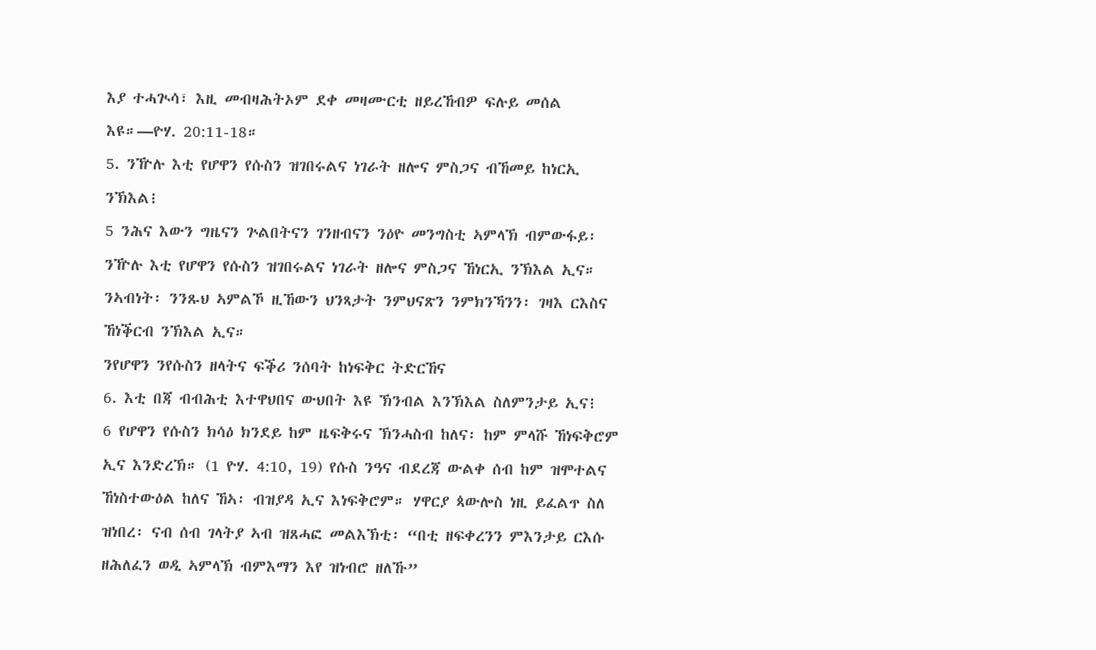እያ ተሓጒሳ፣ እዚ መብዛሕትኦም ደቀ መዛሙርቲ ዘይረኸብዎ ፍሉይ መሰል እዩ።—ዮሃ. 20:11-18።
5. ንዅሉ እቲ የሆዋን የሱስን ዝገበሩልና ነገራት ዘሎና ምስጋና ብኸመይ ከነርኢ ንኽእል፧
5 ንሕና እውን ግዜናን ጕልበትናን ገንዘብናን ንዕዮ መንግስቲ ኣምላኽ ብምውፋይ፡ ንዅሉ እቲ የሆዋን የሱስን ዝገበሩልና ነገራት ዘሎና ምስጋና ኸነርኢ ንኽእል ኢና። ንኣብነት፡ ንንጹህ ኣምልኾ ዚኸውን ህንጻታት ንምህናጽን ንምክንኻንን፡ ገዛእ ርእስና ኸነቕርብ ንኽእል ኢና።
ንየሆዋን ንየሱስን ዘላትና ፍቕሪ ንሰባት ከነፍቅር ትድርኸና
6. እቲ በጃ ብብሕቲ እተዋህበና ውህበት እዩ ኽንብል እንኽእል ስለምንታይ ኢና፧
6 የሆዋን የሱስን ክሳዕ ክንደይ ከም ዜፍቅሩና ኽንሓስብ ከለና፡ ከም ምላሹ ኸነፍቅሮም ኢና እንድረኽ። (1 ዮሃ. 4:10, 19) የሱስ ንዓና ብደረጃ ውልቀ ሰብ ከም ዝሞተልና ኸነስተውዕል ከለና ኸኣ፡ ብዝያዳ ኢና እነፍቅሮም። ሃዋርያ ጳውሎስ ነዚ ይፈልጥ ስለ ዝነበረ፡ ናብ ሰብ ገላትያ ኣብ ዝጸሓፎ መልእኽቲ፡ “በቲ ዘፍቀረንን ምእንታይ ርእሱ ዘሕለፈን ወዲ ኣምላኽ ብምእማን እየ ዝነብሮ ዘለኹ”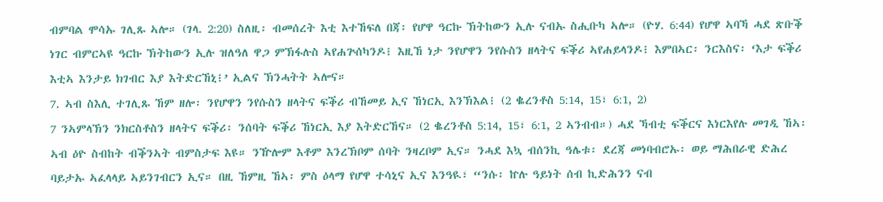ብምባል ሞሳኡ ገሊጹ ኣሎ። (ገላ. 2:20) ስለዚ፡ ብመሰረት እቲ እተኸፍለ በጃ፡ የሆዋ ዓርኩ ኽትከውን ኢሉ ናብኡ ስሒቡካ ኣሎ። (ዮሃ. 6:44) የሆዋ ኣባኻ ሓደ ጽቡቕ ነገር ብምርኣዩ ዓርኩ ኽትከውን ኢሉ ዝለዓለ ዋጋ ምኽፋሉስ ኣየሐጕሰካንዶ፧ እዚኸ ነታ ንየሆዋን ንየሱስን ዘላትና ፍቕሪ ኣየሐይላንዶ፧ እምበኣር፡ ንርእስና፡ ‘እታ ፍቕሪ እቲኣ እንታይ ክገብር እያ እትድርኸኒ፧’ ኢልና ኽንሓትት ኣሎና።
7. ኣብ ስእሊ ተገሊጹ ኸም ዘሎ፡ ንየሆዋን ንየሱስን ዘላትና ፍቕሪ ብኸመይ ኢና ኸነርኢ እንኽእል፧ (2 ቈረንቶስ 5:14, 15፣ 6:1, 2)
7 ንኣምላኽን ንክርስቶስን ዘላትና ፍቕሪ፡ ንሰባት ፍቕሪ ኸነርኢ እያ እትድርኸና። (2 ቈረንቶስ 5:14, 15፣ 6:1, 2 ኣንብብ።) ሓደ ኻብቲ ፍቕርና እነርእየሉ መገዲ ኸኣ፡ ኣብ ዕዮ ስብከት ብቕንኣት ብምስታፍ እዩ። ንዅሎም እቶም እንረኽቦም ሰባት ንዛረቦም ኢና። ንሓደ እኳ ብሰንኪ ዓሌቱ፡ ደረጃ መነባብሮኡ፡ ወይ ማሕበራዊ ድሕረ ባይታኡ ኣፈላላይ ኣይንገብርን ኢና። በዚ ኸምዚ ኸኣ፡ ምስ ዕላማ የሆዋ ተሳኒና ኢና እንዓዪ፣ “ንሱ፡ ኵሉ ዓይነት ሰብ ኪድሕንን ናብ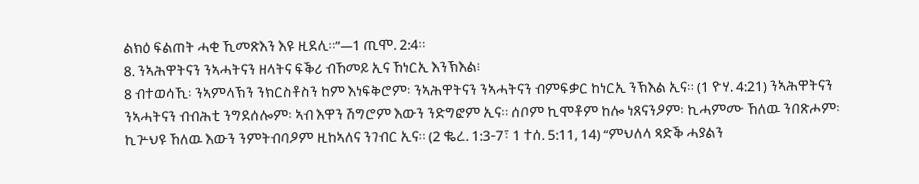ልክዕ ፍልጠት ሓቂ ኺመጽእን እዩ ዚደሊ።”—1 ጢሞ. 2:4።
8. ንኣሕዋትናን ንኣሓትናን ዘላትና ፍቕሪ ብኸመይ ኢና ኸነርኢ እንኽእል፧
8 ብተወሳኺ፡ ንኣምላኽን ንክርስቶስን ከም እነፍቅሮም፡ ንኣሕዋትናን ንኣሓትናን ብምፍቃር ከነርኢ ንኽእል ኢና። (1 ዮሃ. 4:21) ንኣሕዋትናን ንኣሓትናን ብብሕቲ ንግደሰሎም፡ ኣብ እዋን ሽግሮም እውን ንድግፎም ኢና። ሰቦም ኪሞቶም ከሎ ነጸናንዖም፡ ኪሓምሙ ኸለዉ ንበጽሖም፡ ኪጕህዩ ኸለዉ እውን ንምትብባዖም ዚከኣለና ንገብር ኢና። (2 ቈረ. 1:3-7፣ 1 ተሰ. 5:11, 14) “ምህለላ ጻድቕ ሓያልን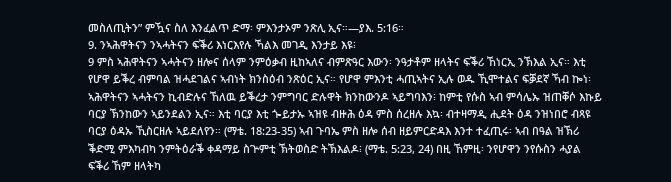መስለጢትን” ምዃና ስለ እንፈልጥ ድማ፡ ምእንታኦም ንጽሊ ኢና።—ያእ. 5:16።
9. ንኣሕዋትናን ንኣሓትናን ፍቕሪ እነርእየሉ ኻልእ መገዲ እንታይ እዩ፧
9 ምስ ኣሕዋትናን ኣሓትናን ዘሎና ሰላም ንምዕቃብ ዚከኣለና ብምጽዓር እውን፡ ንዓታቶም ዘላትና ፍቕሪ ኸነርኢ ንኽእል ኢና። እቲ የሆዋ ይቕረ ብምባል ዝሓደገልና ኣብነት ክንስዕብ ንጽዕር ኢና። የሆዋ ምእንቲ ሓጢኣትና ኢሉ ወዱ ኺሞተልና ፍቓደኛ ኻብ ኰነ፡ ኣሕዋትናን ኣሓትናን ኪብድሉና ኸለዉ ይቕረታ ንምግባር ድሉዋት ክንከውንዶ ኣይግባእን፧ ከምቲ የሱስ ኣብ ምሳሌኡ ዝጠቐሶ እኩይ ባርያ ኽንከውን ኣይንደልን ኢና። እቲ ባርያ እቲ ጐይታኡ ኣዝዩ ብዙሕ ዕዳ ምስ ሰረዘሉ እኳ፡ ብተዛማዲ ሒደት ዕዳ ንዝነበሮ ብጻዩ ባርያ ዕዳኡ ኺስርዘሉ ኣይደለየን። (ማቴ. 18:23-35) ኣብ ጉባኤ ምስ ዘሎ ሰብ ዘይምርድዳእ እንተ ተፈጢሩ፡ ኣብ በዓል ዝኽሪ ቕድሚ ምእካብካ ንምትዕራቕ ቀዳማይ ስጕምቲ ኽትወስድ ትኽእልዶ፧ (ማቴ. 5:23, 24) በዚ ኸምዚ፡ ንየሆዋን ንየሱስን ሓያል ፍቕሪ ኸም ዘላትካ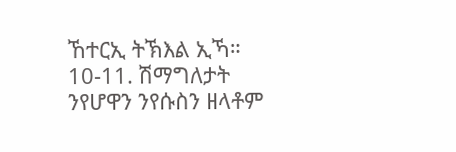ኸተርኢ ትኽእል ኢኻ።
10-11. ሽማግለታት ንየሆዋን ንየሱስን ዘላቶም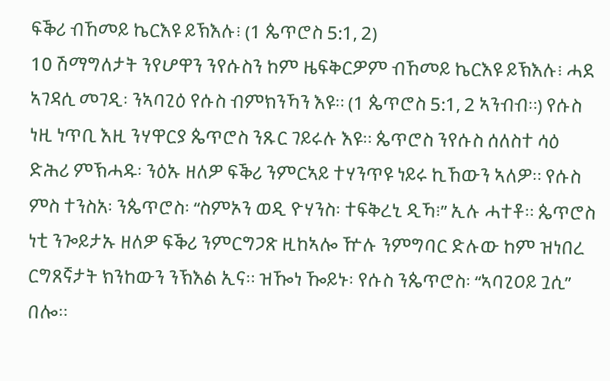ፍቕሪ ብኸመይ ኬርእዩ ይኽእሉ፧ (1 ጴጥሮስ 5:1, 2)
10 ሽማግለታት ንየሆዋን ንየሱስን ከም ዜፍቅርዎም ብኸመይ ኬርእዩ ይኽእሉ፧ ሓደ ኣገዳሲ መገዲ፡ ንኣባጊዕ የሱስ ብምክንኻን እዩ። (1 ጴጥሮስ 5:1, 2 ኣንብብ።) የሱስ ነዚ ነጥቢ እዚ ንሃዋርያ ጴጥሮስ ንጹር ገይሩሉ እዩ። ጴጥሮስ ንየሱስ ሰለስተ ሳዕ ድሕሪ ምኽሓዱ፡ ንዕኡ ዘለዎ ፍቕሪ ንምርኣይ ተሃንጥዩ ነይሩ ኪኸውን ኣለዎ። የሱስ ምስ ተንስአ፡ ንጴጥሮስ፡ “ስምኦን ወዲ ዮሃንስ፡ ተፍቅረኒ ዲኻ፧” ኢሉ ሓተቶ። ጴጥሮስ ነቲ ንጐይታኡ ዘለዎ ፍቕሪ ንምርግጋጽ ዚከኣሎ ዅሉ ንምግባር ድሉው ከም ዝነበረ ርግጸኛታት ክንከውን ንኽእል ኢና። ዝዀነ ዀይኑ፡ የሱስ ንጴጥሮስ፡ “ኣባጊዐይ ጓሲ” በሎ።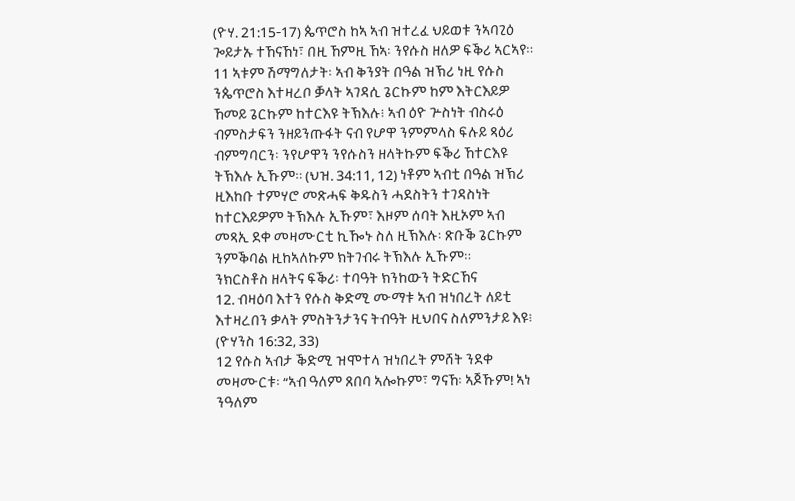(ዮሃ. 21:15-17) ጴጥሮስ ከኣ ኣብ ዝተረፈ ህይወቱ ንኣባጊዕ ጐይታኡ ተኸናኸነ፣ በዚ ኸምዚ ኸኣ፡ ንየሱስ ዘለዎ ፍቕሪ ኣርኣየ።
11 ኣቱም ሽማግለታት፡ ኣብ ቅንያት በዓል ዝኽሪ ነዚ የሱስ ንጴጥሮስ እተዛረቦ ቓላት ኣገዳሲ ጌርኩም ከም እትርእይዎ ኸመይ ጌርኩም ከተርእዩ ትኽእሉ፧ ኣብ ዕዮ ጕስነት ብስሩዕ ብምስታፍን ንዘይንጡፋት ናብ የሆዋ ንምምላስ ፍሉይ ጻዕሪ ብምግባርን፡ ንየሆዋን ንየሱስን ዘላትኩም ፍቕሪ ኸተርእዩ ትኽእሉ ኢኹም። (ህዝ. 34:11, 12) ነቶም ኣብቲ በዓል ዝኽሪ ዚእከቡ ተምሃሮ መጽሓፍ ቅዱስን ሓደስትን ተገዳስነት ከተርእይዎም ትኽእሉ ኢኹም፣ እዞም ሰባት እዚኦም ኣብ መጻኢ ደቀ መዛሙርቲ ኪዀኑ ስለ ዚኽእሉ፡ ጽቡቕ ጌርኩም ንምቕባል ዚከኣለኩም ክትገብሩ ትኽእሉ ኢኹም።
ንክርስቶስ ዘላትና ፍቕሪ፡ ተባዓት ክንከውን ትድርኸና
12. ብዛዕባ እተን የሱስ ቅድሚ ሙማቱ ኣብ ዝነበረት ለይቲ እተዛረበን ቃላት ምስትንታንና ትብዓት ዚህበና ስለምንታይ እዩ፧ (ዮሃንስ 16:32, 33)
12 የሱስ ኣብታ ቕድሚ ዝሞተላ ዝነበረት ምሸት ንደቀ መዛሙርቱ፡ “ኣብ ዓለም ጸበባ ኣሎኩም፣ ግናኸ፡ ኣጆኹም! ኣነ ንዓለም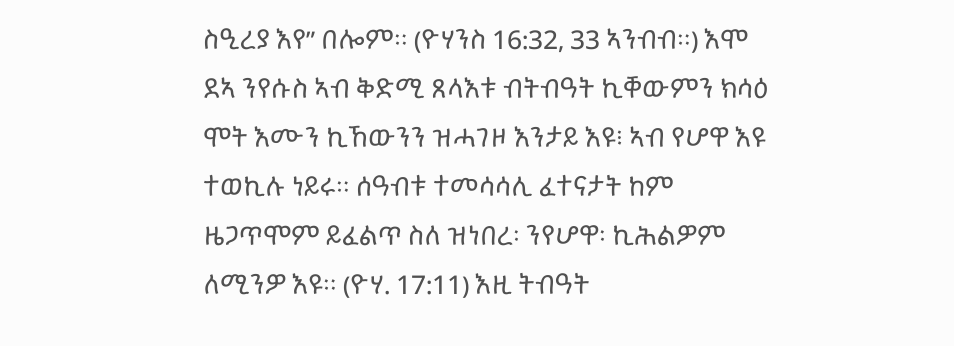ስዒረያ እየ” በሎም። (ዮሃንስ 16:32, 33 ኣንብብ።) እሞ ደኣ ንየሱስ ኣብ ቅድሚ ጸላእቱ ብትብዓት ኪቐውምን ክሳዕ ሞት እሙን ኪኸውንን ዝሓገዞ እንታይ እዩ፧ ኣብ የሆዋ እዩ ተወኪሉ ነይሩ። ሰዓብቱ ተመሳሳሊ ፈተናታት ከም ዜጋጥሞም ይፈልጥ ስለ ዝነበረ፡ ንየሆዋ፡ ኪሕልዎም ለሚንዎ እዩ። (ዮሃ. 17:11) እዚ ትብዓት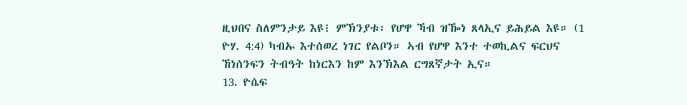ዚህበና ስለምንታይ እዩ፧ ምኽንያቱ፡ የሆዋ ኻብ ዝዀነ ጸላኢና ይሕይል እዩ። (1 ዮሃ. 4:4) ካብኡ እተሰወረ ነገር የልቦን። ኣብ የሆዋ እንተ ተወኪልና ፍርህና ኸነሰንፍን ትብዓት ከነርእን ከም እንኽእል ርግጸኛታት ኢና።
13. ዮሴፍ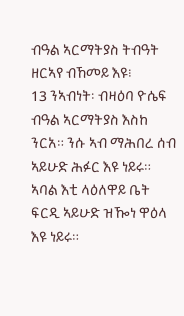ብዓል ኣርማትያስ ትብዓት ዘርኣየ ብኸመይ እዩ፧
13 ንኣብነት፡ ብዛዕባ ዮሴፍ ብዓል ኣርማትያስ እስከ ንርአ። ንሱ ኣብ ማሕበረ ሰብ ኣይሁድ ሕፉር እዩ ነይሩ። ኣባል እቲ ላዕለዋይ ቤት ፍርዲ ኣይሁድ ዝዀነ ዋዕላ እዩ ነይሩ።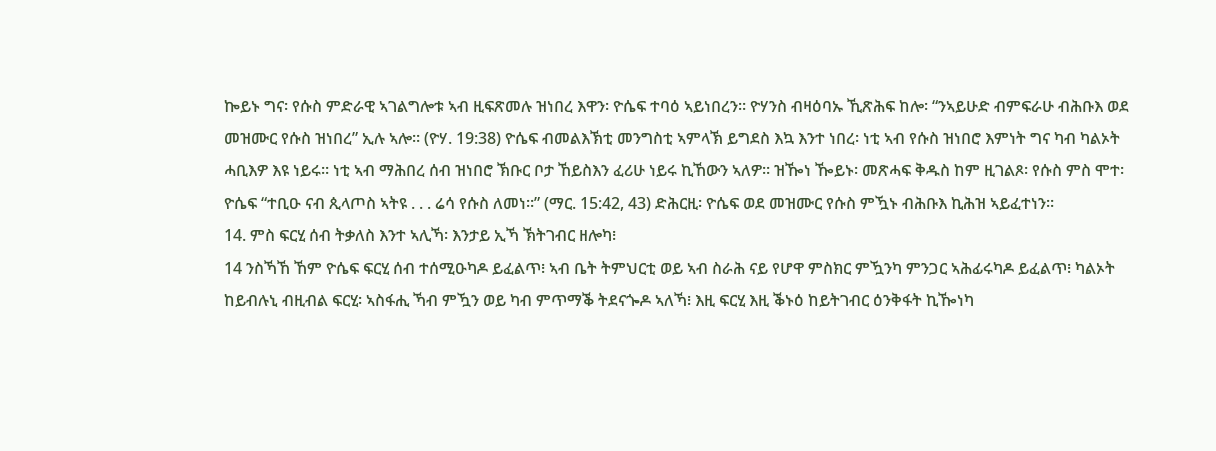ኰይኑ ግና፡ የሱስ ምድራዊ ኣገልግሎቱ ኣብ ዚፍጽመሉ ዝነበረ እዋን፡ ዮሴፍ ተባዕ ኣይነበረን። ዮሃንስ ብዛዕባኡ ኺጽሕፍ ከሎ፡ “ንኣይሁድ ብምፍራሁ ብሕቡእ ወደ መዝሙር የሱስ ዝነበረ” ኢሉ ኣሎ። (ዮሃ. 19:38) ዮሴፍ ብመልእኽቲ መንግስቲ ኣምላኽ ይግደስ እኳ እንተ ነበረ፡ ነቲ ኣብ የሱስ ዝነበሮ እምነት ግና ካብ ካልኦት ሓቢእዎ እዩ ነይሩ። ነቲ ኣብ ማሕበረ ሰብ ዝነበሮ ኽቡር ቦታ ኸይስእን ፈሪሁ ነይሩ ኪኸውን ኣለዎ። ዝዀነ ዀይኑ፡ መጽሓፍ ቅዱስ ከም ዚገልጾ፡ የሱስ ምስ ሞተ፡ ዮሴፍ “ተቢዑ ናብ ጲላጦስ ኣትዩ . . . ሬሳ የሱስ ለመነ።” (ማር. 15:42, 43) ድሕርዚ፡ ዮሴፍ ወደ መዝሙር የሱስ ምዃኑ ብሕቡእ ኪሕዝ ኣይፈተነን።
14. ምስ ፍርሂ ሰብ ትቃለስ እንተ ኣሊኻ፡ እንታይ ኢኻ ኽትገብር ዘሎካ፧
14 ንስኻኸ ኸም ዮሴፍ ፍርሂ ሰብ ተሰሚዑካዶ ይፈልጥ፧ ኣብ ቤት ትምህርቲ ወይ ኣብ ስራሕ ናይ የሆዋ ምስክር ምዃንካ ምንጋር ኣሕፊሩካዶ ይፈልጥ፧ ካልኦት ከይብሉኒ ብዚብል ፍርሂ፡ ኣስፋሒ ኻብ ምዃን ወይ ካብ ምጥማቕ ትደናጐዶ ኣለኻ፧ እዚ ፍርሂ እዚ ቕኑዕ ከይትገብር ዕንቅፋት ኪዀነካ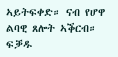ኣይትፍቀድ። ናብ የሆዋ ልባዊ ጸሎት ኣቕርብ። ፍቓዱ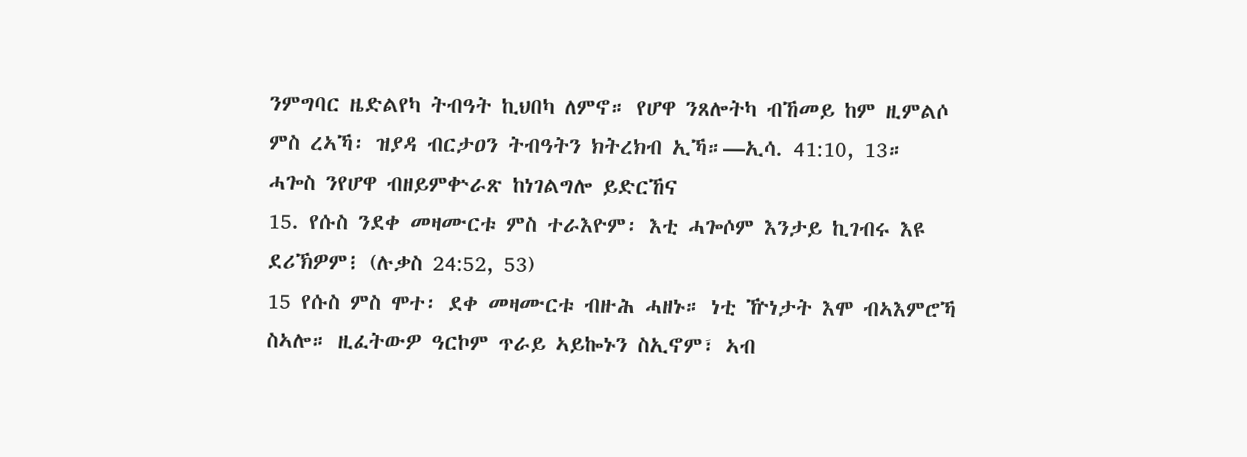ንምግባር ዜድልየካ ትብዓት ኪህበካ ለምኖ። የሆዋ ንጸሎትካ ብኸመይ ከም ዚምልሶ ምስ ረኣኻ፡ ዝያዳ ብርታዐን ትብዓትን ክትረክብ ኢኻ።—ኢሳ. 41:10, 13።
ሓጐስ ንየሆዋ ብዘይምቍራጽ ከነገልግሎ ይድርኸና
15. የሱስ ንደቀ መዛሙርቱ ምስ ተራእዮም፡ እቲ ሓጐሶም እንታይ ኪገብሩ እዩ ደሪኽዎም፧ (ሉቃስ 24:52, 53)
15 የሱስ ምስ ሞተ፡ ደቀ መዛሙርቱ ብዙሕ ሓዘኑ። ነቲ ዅነታት እሞ ብኣእምሮኻ ስኣሎ። ዚፈትውዎ ዓርኮም ጥራይ ኣይኰኑን ስኢኖም፣ ኣብ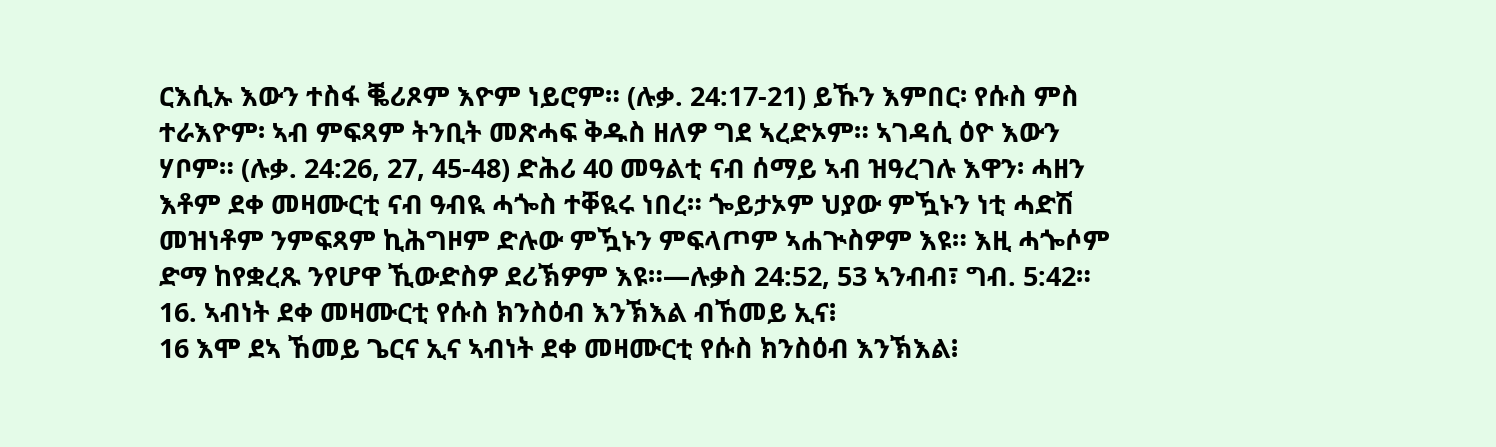ርእሲኡ እውን ተስፋ ቘሪጾም እዮም ነይሮም። (ሉቃ. 24:17-21) ይኹን እምበር፡ የሱስ ምስ ተራእዮም፡ ኣብ ምፍጻም ትንቢት መጽሓፍ ቅዱስ ዘለዎ ግደ ኣረድኦም። ኣገዳሲ ዕዮ እውን ሃቦም። (ሉቃ. 24:26, 27, 45-48) ድሕሪ 40 መዓልቲ ናብ ሰማይ ኣብ ዝዓረገሉ እዋን፡ ሓዘን እቶም ደቀ መዛሙርቲ ናብ ዓብዪ ሓጐስ ተቐዪሩ ነበረ። ጐይታኦም ህያው ምዃኑን ነቲ ሓድሽ መዝነቶም ንምፍጻም ኪሕግዞም ድሉው ምዃኑን ምፍላጦም ኣሐጒስዎም እዩ። እዚ ሓጐሶም ድማ ከየቋረጹ ንየሆዋ ኺውድስዎ ደሪኽዎም እዩ።—ሉቃስ 24:52, 53 ኣንብብ፣ ግብ. 5:42።
16. ኣብነት ደቀ መዛሙርቲ የሱስ ክንስዕብ እንኽእል ብኸመይ ኢና፧
16 እሞ ደኣ ኸመይ ጌርና ኢና ኣብነት ደቀ መዛሙርቲ የሱስ ክንስዕብ እንኽእል፧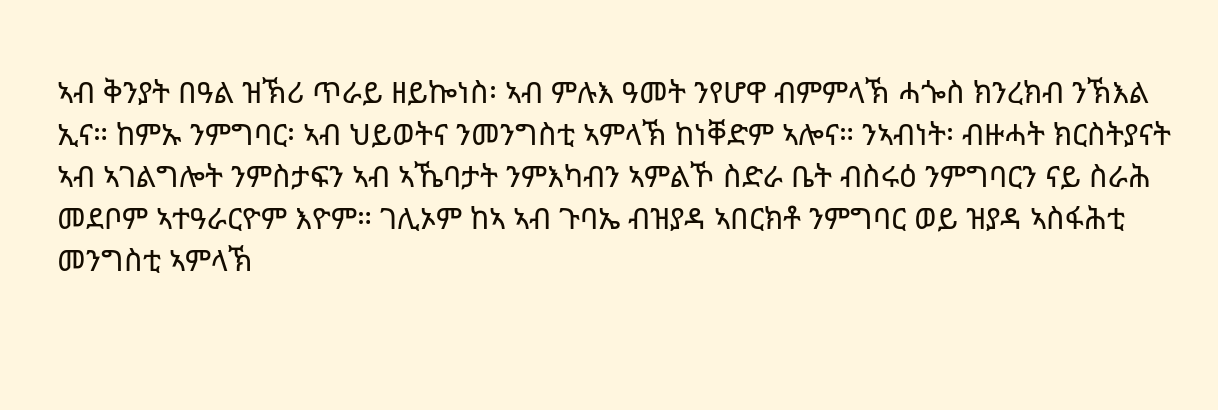ኣብ ቅንያት በዓል ዝኽሪ ጥራይ ዘይኰነስ፡ ኣብ ምሉእ ዓመት ንየሆዋ ብምምላኽ ሓጐስ ክንረክብ ንኽእል ኢና። ከምኡ ንምግባር፡ ኣብ ህይወትና ንመንግስቲ ኣምላኽ ከነቐድም ኣሎና። ንኣብነት፡ ብዙሓት ክርስትያናት ኣብ ኣገልግሎት ንምስታፍን ኣብ ኣኼባታት ንምእካብን ኣምልኾ ስድራ ቤት ብስሩዕ ንምግባርን ናይ ስራሕ መደቦም ኣተዓራርዮም እዮም። ገሊኦም ከኣ ኣብ ጉባኤ ብዝያዳ ኣበርክቶ ንምግባር ወይ ዝያዳ ኣስፋሕቲ መንግስቲ ኣምላኽ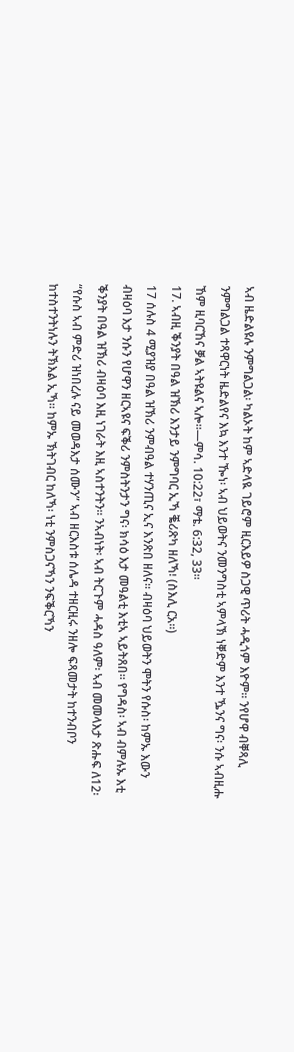ኣብ ዜድልዩሉ ንምግልጋል፡ ካልኦት ከም ኣድላዪ ገይሮም ዚርእይዎ ስጋዊ ጥሪት ሓዲጎም እዮም። ንየሆዋ ብቐጻሊ ንምግልጋል ተጻዋርነት ዜድልየና እኳ እንተ ዀነ፡ ኣብ ህይወትና ንመንግስቲ ኣምላኽ ነቐድም እንተ ዄንና ግና፡ ንሱ ኣብዚሑ ኸም ዚባርኸና ቓል ኣትዩልና ኣሎ።—ምሳ. 10:22፣ ማቴ. 6:32, 33።
17. ኣብዚ ቕንያት በዓል ዝኽሪ እንታይ ንምግባር ኢኻ ቘሪጽካ ዘለኻ፧ (ስእሊ ርአ።)
17 ሰሉስ 4 ሚያዝያ በዓል ዝኽሪ ንምብዓል ተሃንጢና ኢና እንጽበ ዘለና። ብዛዕባ ህይወትን ሞትን የሱስ፡ ከምኡ እውን ብዛዕባ እታ ንሱን የሆዋን ዘርኣዩና ፍቕሪ ንምስትንታን ግና፡ ክሳዕ እታ መዓልቲ እቲኣ ኣይትጸበ። የግዳስ፡ ኣብ ብምሉኡ እቲ ቕንያት በዓል ዝኽሪ ብዛዕባ እዚ ነገራት እዚ ኣስተንትን። ንኣብነት፡ ኣብ ትርጉም ሓዳስ ዓለም፡ ኣብ መመላእታ ጽሑፍ ለ12፡ “የሱስ ኣብ ምድሪ ዝነበረሉ ናይ መወዳእታ ሰሙን” ኣብ ዘርእስቱ ሰሌዳ ተዘርዚሩ ንዘሎ ፍጻመታት ከተንብቦን ከተስተንትነሉን ትኽእል ኢኻ። ከምኡ ኽትገብር ከለኻ፡ ነቲ ንምስጋናኻን ንፍቕርኻን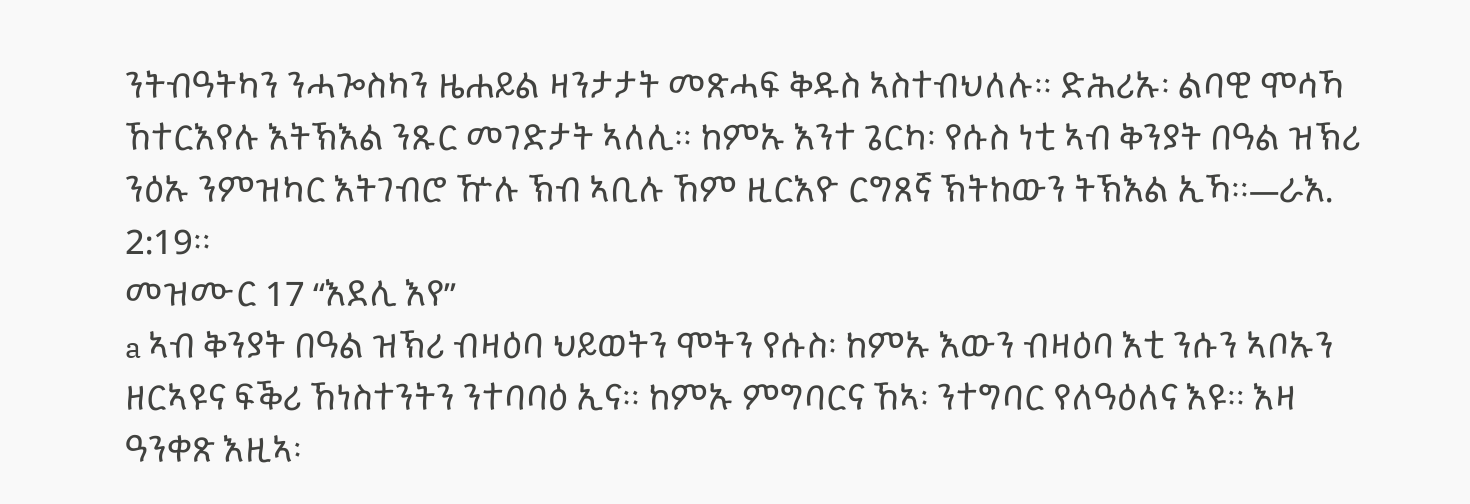ንትብዓትካን ንሓጐስካን ዜሐይል ዛንታታት መጽሓፍ ቅዱስ ኣስተብህለሉ። ድሕሪኡ፡ ልባዊ ሞሳኻ ኸተርእየሉ እትኽእል ንጹር መገድታት ኣለሊ። ከምኡ እንተ ጌርካ፡ የሱስ ነቲ ኣብ ቅንያት በዓል ዝኽሪ ንዕኡ ንምዝካር እትገብሮ ዅሉ ኽብ ኣቢሉ ኸም ዚርእዮ ርግጸኛ ኽትከውን ትኽእል ኢኻ።—ራእ. 2:19።
መዝሙር 17 “እደሊ እየ”
a ኣብ ቅንያት በዓል ዝኽሪ ብዛዕባ ህይወትን ሞትን የሱስ፡ ከምኡ እውን ብዛዕባ እቲ ንሱን ኣቦኡን ዘርኣዩና ፍቕሪ ኸነስተንትን ንተባባዕ ኢና። ከምኡ ምግባርና ኸኣ፡ ንተግባር የለዓዕለና እዩ። እዛ ዓንቀጽ እዚኣ፡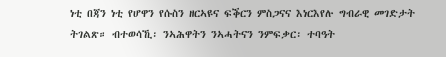ነቲ በጃን ነቲ የሆዋን የሱስን ዘርኣዩና ፍቕርን ምስጋናና እነርእየሉ ግብራዊ መገድታት ትገልጽ። ብተወሳኺ፡ ንኣሕዋትን ንኣሓትናን ንምፍቃር፡ ተባዓት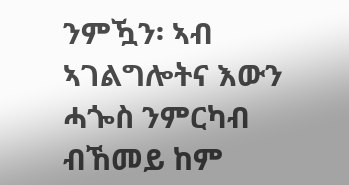ንምዃን፡ ኣብ ኣገልግሎትና እውን ሓጐስ ንምርካብ ብኸመይ ከም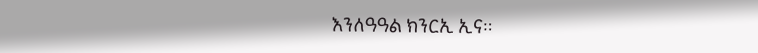እንለዓዓል ክንርኢ ኢና።